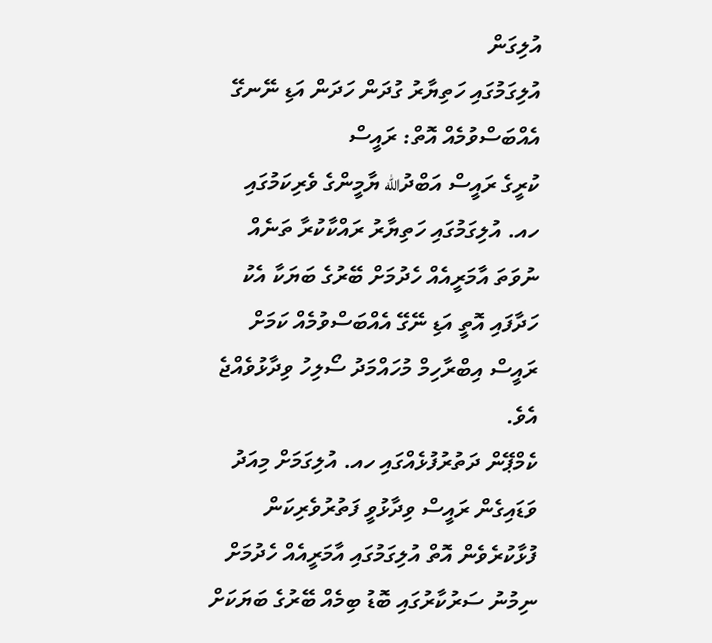އުލިގަން
އުލިގަމުގައި ހަތިޔާރު ގުދަން ހަދަން އަޑި ނޭނގޭ އެއްބަސްވުމެއް އޮތް: ރައީސް
ކުރީގެ ރައީސް އަބްދުالله ޔާމީންގެ ވެރިކަމުގައި ހއ. އުލިގަމުގައި ހަތިޔާރު ރައްކާކުރާ ތަނެއް ނުވަތަ އާމަރީއެއް ހެދުމަށް ބޭރުގެ ބަޔަކާ އެކު ހަދާފައި އޮތީ އަޑި ނޭގޭ އެއްބަސްވުމެއް ކަމަށް ރައީސް އިބްރާހިމް މުހައްމަދު ސޯލިހު ވިދާޅުވެއްޖެ އެވެ.
ކެމްޕޭން ދަތުރުފުޅެއްގައި ހއ. އުލިގަމަށް މިއަދު ވަޑައިގެން ރައީސް ވިދާޅުވީ ފަތުރުވެރިކަން ފުޅާކުރެވެން އޮތް އުލިގަމުގައި އާމަރީއެއް ހެދުމަށް ނިމުނު ސަރުކާރުގައި ބޮޑު ބިމެއް ބޭރުގެ ބަޔަކަށް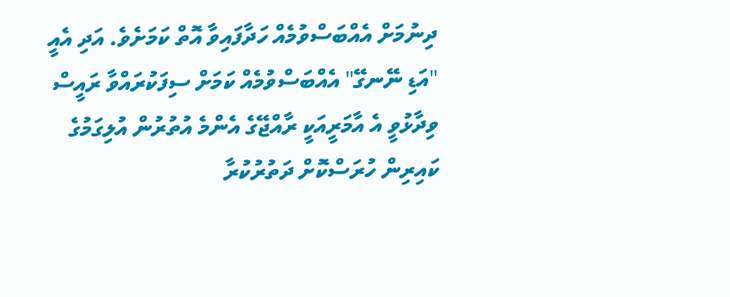ދިނުމަށް އެއްބަސްވުމެއް ހަދާފައިވާ އޮތް ކަމަށެވެ. އަދި އެއީ "އަޑި ނޭނގޭ" އެއްބަސްވުމެއް ކަމަށް ސިފަކުރައްވާ ރައީސް ވިދާޅުވީ އެ އާމަރީއަކީ ރާއްޖޭގެ އެންމެ އުތުރުން އުލިގަމުގެ ކައިރިން ހުރަސްކޮށް ދަތުރުކުރާ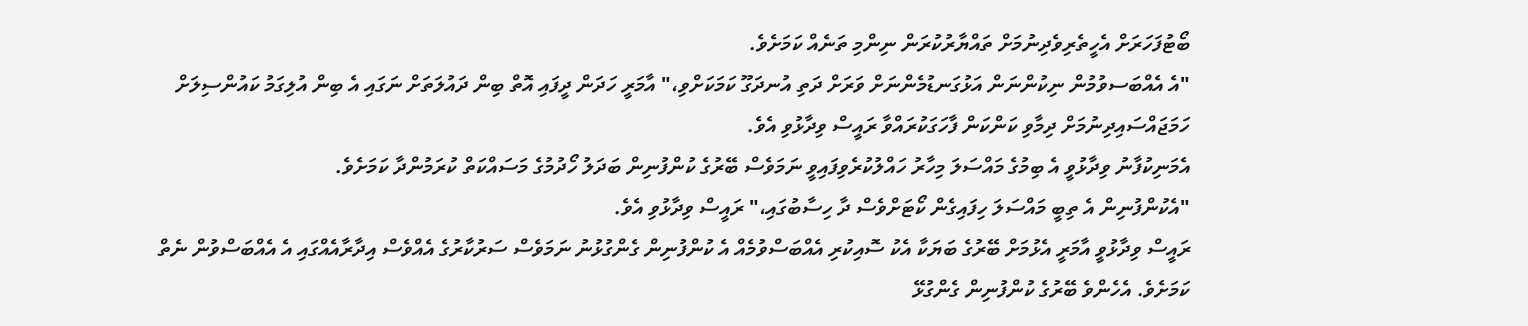ބޯޓުފަހަރަށް އެހީތެރިވެދިނުމަށް ތައްޔާރުކުރަން ނިންމި ތަނެއް ކަމަށެވެ.
"އެ އެއްބަސވުމުން ނިކުންނަން އަޅުގަނޑުމެންނަށް ވަރަށް ދަތި އުނދަގޫ ކަމަކަށްވި،" އާމަރީ ހަދަން ދީފައި އޮތް ބިން ދައުލަތަށް ނަގައި އެ ބިން އުލިގަމު ކައުންސިލަށް ހަމަޖައްސައިދިނުމަށް ދިމާވި ކަންކަން ފާހަގަކުރައްވާ ރައީސް ވިދާޅުވި އެވެ.
އެމަނިކުފާނު ވިދާޅުވީ އެ ބިމުގެ މައްސަލަ މިހާރު ހައްލުކުރެވިފައިވީ ނަމަވެސް ބޭރުގެ ކުންފުނިން ބަދަލު ހޯދުމުގެ މަސައްކަތް ކުރަމުންދާ ކަމަށެވެ.
"އެކުންފުނިން އެ ތިބީ މައްސަލަ ހިފައިގެން ކޯޓަށްވެސް ދާ ހިސާބުގައި،" ރައީސް ވިދާޅުވި އެވެ.
ރައީސް ވިދާޅުވީ އާމަރީ އެޅުމަށް ބޭރުގެ ބަޔަކާ އެކު ސޮއިކުރި އެއްބަސްވުމެއް އެ ކުންފުނިން ގެންގުޅުނު ނަމަވެސް ސަރުކާރުގެ އެއްވެސް އިދާރާއެއްގައި އެ އެއްބަސްވުން ނެތް ކަމަށެވެ. އެހެންވެ ބޭރުގެ ކުންފުނިން ގެންގުޅޭ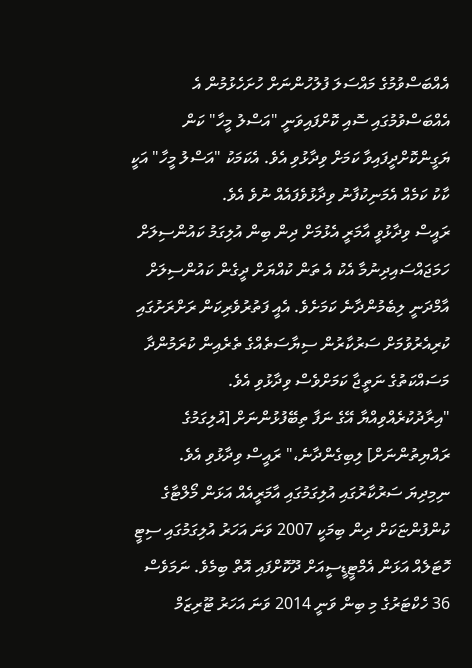އެއްބަސްވުމުގެ މައްސަލަ ފުލުހުންނަށް ހުށަހެޅުމުން އެ އެއްބަސްވުމުގައި ސޮއި ކޮށްފައިވަނީ "އަސްލު މީހާ" ކަން ޔަގީންކޮށްދީފައިވާ ކަމަށް ވިދާޅުވި އެވެ. އެކަމަކު "އަސްލު މީހާ" އަކީ ކާކު ކަމެއް އެމަނިކުފާނު ވިދާޅުވެފައެއް ނުވެ އެވެ.
ރައީސް ވިދާޅުވީ އާމަރީ އެޅުމަށް ދިން ބިން އުލިގަމު ކައުންސިލަށް ހަމަޖައްސައިދިނުމާ އެކު އެ ތަން ކުއްޔަށް ދީގެން ކައުންސިލަށް އާމްދަނީ ލިބެމުންދާނެ ކަމަށެވެ. އެއީ ފަތުރުވެރިކަން ރަށްރަށުގައި ކުރިއެރުވުމަށް ސަރުކާރުން ސިޔާސަތެއްގެ ތެރެއިން ކުރަމުންދާ މަސައްކަތުގެ ނަތީޖާ ކަމަށްވެސް ވިދާޅުވި އެވެ.
"އިރާދުކުރެއްވިއްޔާ އޭގެ ނަފާ ތިބޭފުޅުންނަށް [އުލިގަމުގެ ރައްޔިތުންނަށް] ލިބިގެންދާނެ،" ރައީސް ވިދާޅުވި އެވެ.
ނިމިދިޔަ ސަރުކާރުގައި އުލިގަމުގައި އާމަރީއެއް އަޅަން މޯލްޓާގެ ކުންފުންޏަކަށް ދިން ބިމަކީ 2007 ވަނަ އަހަރު އުލިގަމުގައި ސިޓީ ހޮޓަލެއް އަޅަން އެމްޓީޑީސީއަށް ދޫކޮށްފައި އޮތް ބިމެވެ. ނަމަވެސް 36 ހެކްޓަރުގެ މި ބިން ވަނީ 2014 ވަނަ އަހަރު ޓޫރިޒަމް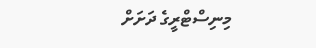މިނިސްޓްރީގެ ދަށަށް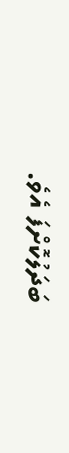ބަދަލުކޮށްފަ އެވެ.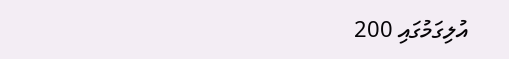އުލިގަމުގައި 200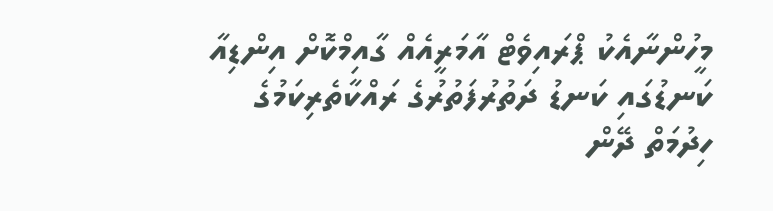މީހުންނާއެކު ޕްރައިވެޓް އާމަރީއެއް ގާއިމްކޮށް އިންޑިއާ ކަނޑުގައި ކަނޑު ދަތުރުފަތުރުގެ ރައްކާތެރިކަމުގެ ހިދުމަތް ދޭން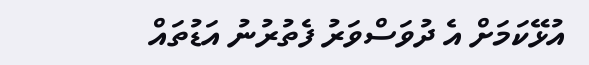އުޅޭކަމަށް އެ ދުވަސްވަރު ފެތުރުނު އަޑުތައް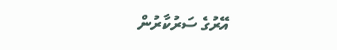އޭރުގެ ސަރުކާރުން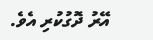އޭރު ދޮގުކުރި އެވެ.